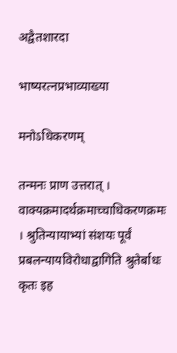अद्वैतशारदा

भाष्यरत्नप्रभाव्याख्या

मनोऽधिकरणम्

तन्मनः प्राण उत्तरात् ।
वाक्यक्रमादर्थक्रमाच्चाधिकरणक्रमः । श्रुतिन्यायाभ्यां संशयः पूर्वं प्रबलन्यायविरोधाद्वागिति श्रुतेर्बाधः कृतः इह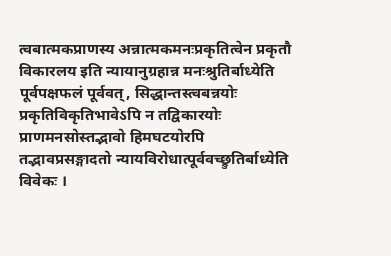त्वबात्मकप्राणस्य अन्नात्मकमनःप्रकृतित्वेन प्रकृतौ विकारलय इति न्यायानुग्रहान्न मनःश्रुतिर्बाध्येति पूर्वपक्षफलं पूर्ववत्, सिद्धान्तस्त्वबन्नयोः प्रकृतिविकृतिभावेऽपि न तद्विकारयोः प्राणमनसोस्तद्भावो हिमघटयोरपि तद्भावप्रसङ्गादतो न्यायविरोधात्पूर्ववच्छ्रुतिर्बाध्येति विवेकः ।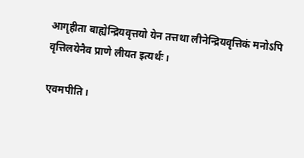आगृहीता बाह्येन्द्रियवृत्तयो येन तत्तथा लीनेन्द्रियवृत्तिकं मनोऽपि वृत्तिलयेनैव प्राणे लीयत इत्यर्थः ।

एवमपीति ।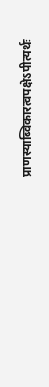प्राणस्याब्विकारत्वपक्षेऽपीत्यर्थः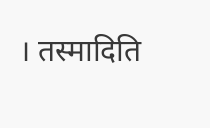। तस्मादिति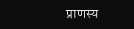प्राणस्य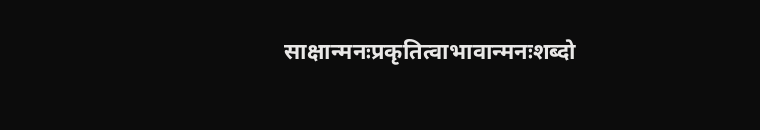साक्षान्मनःप्रकृतित्वाभावान्मनःशब्दो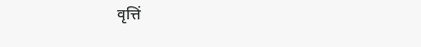वृत्तिं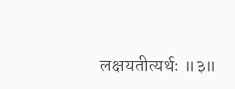लक्षयतीत्यर्थः ॥३॥